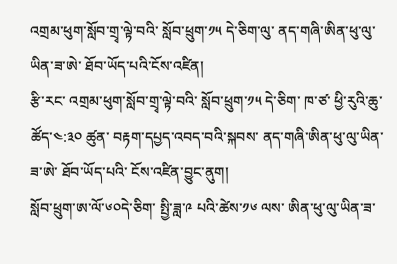འགྲམ་ཕུག་སློབ་གྲྭ་ལྟེ་བའི་ སློབ་ཕྲུག་༡༥ དེ་ཅིག་ལུ་ ནད་གཞི་ཨིན་ཕུ་ལུ་ཡིན་ཟ་ཨེ་ ཐོབ་ཡོད་པའི་ངོས་འཛིན།
རྩི་རང་ འགྲམ་ཕུག་སློབ་གྲྭ་ལྟེ་བའི་ སློབ་ཕྲུག་༡༥ དེ་ཅིག་ ཁ་ཙ་ ཕྱི་རུའི་ཆུ་ཚོད་༤:༣༠ ཚུན་ བརྟག་དཔྱད་འབད་བའི་སྐབས་ ནད་གཞི་ཨིན་ཕུ་ལུ་ཡིན་ཟ་ཨེ་ ཐོབ་ཡོད་པའི་ ངོས་འཛིན་བྱུང་ནུག།
སློབ་ཕྲུག་ཨ་ལོ་༦༠དེ་ཅིག་ སྤྱི་ཟླ་༩ པའི་ཚེས་༡༦ ལས་ ཨིན་ཕུ་ལུ་ཡིན་ཟ་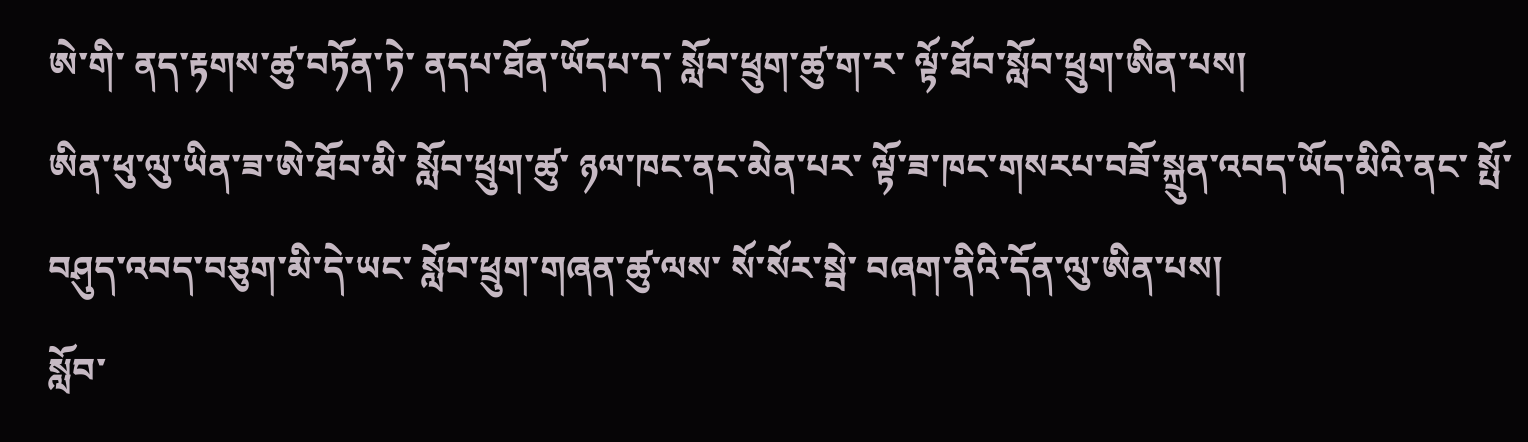ཨེ་གི་ ནད་རྟགས་ཚུ་བཏོན་ཏེ་ ནདཔ་ཐོན་ཡོདཔ་ད་ སློབ་ཕྲུག་ཚུ་ག་ར་ ལྟོ་ཐོབ་སློབ་ཕྲུག་ཨིན་པས།
ཨིན་ཕུ་ལུ་ཡིན་ཟ་ཨེ་ཐོབ་མི་ སློབ་ཕྲུག་ཚུ་ ཉལ་ཁང་ནང་མེན་པར་ ལྟོ་ཟ་ཁང་གསརཔ་བཟོ་སྐྲུན་འབད་ཡོད་མིའི་ནང་ སྤོ་བཤུད་འབད་བཅུག་མི་དེ་ཡང་ སློབ་ཕྲུག་གཞན་ཚུ་ལས་ སོ་སོར་སྦེ་ བཞག་ནིའི་དོན་ལུ་ཨིན་པས།
སློབ་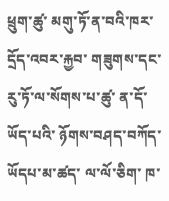ཕྲུག་ཚུ་ མགུ་ཏོ་ན་བའི་ཁར་ དྲོད་འབར་རྐྱབ་ གཟུགས་དང་ རུ་ཏོ་ལ་སོགས་པ་ཚུ་ ན་དོ་ཡོད་པའི་ ཉོགས་བཤད་བཀོད་ཡོདཔ་མ་ཚད་ ལ་ལོ་ཅིག་ ཁ་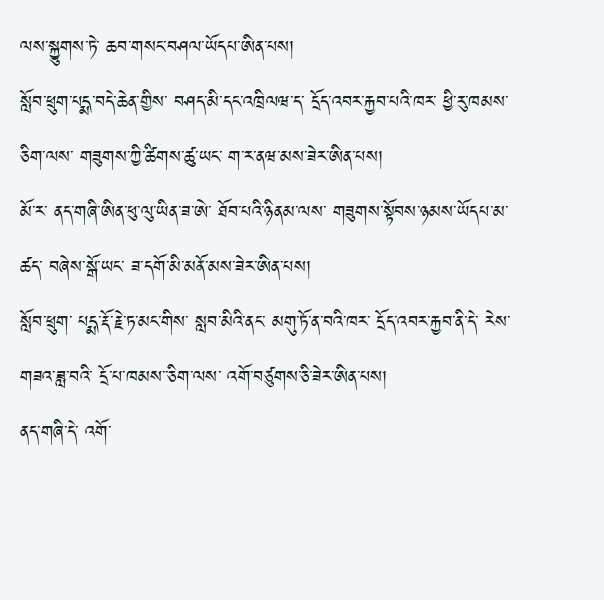ལས་སྐྱུགས་ཏེ་ ཆབ་གསང་བཤལ་ཡོདཔ་ཨིན་པས།
སློབ་ཕྲུག་པདྨ་བདེ་ཆེན་གྱིས་ བཤད་མི་དང་འཁྲིལཝ་ད་ དྲོད་འབར་རྐྱབ་པའི་ཁར་ ཕྱི་རུ་ཁམས་ཅིག་ལས་ གཟུགས་ཀྱི་ཚིགས་ཚུ་ཡང་ ག་ར་ནཝ་མས་ཟེར་ཨིན་པས།
མོ་ར་ ནད་གཞི་ཨིན་ཕུ་ལུ་ཡིན་ཟ་ཨེ་ ཐོབ་པའི་ཉིནམ་ལས་ གཟུགས་སྟོབས་ཉམས་ཡོདཔ་མ་ཚད་ བཞེས་སྒོ་ཡང་ ཟ་དགོ་མི་མནོ་མས་ཟེར་ཨིན་པས།
སློབ་ཕྲུག་ པདྨ་རྡོ་རྗེ་ཏ་མང་གིས་ སླབ་མིའི་ནང་ མགུ་ཏོ་ན་བའི་ཁར་ དྲོད་འབར་རྐྱབ་ནི་དེ་ རེས་གཟའ་ཟླ་བའི་ དྲོ་པ་ཁམས་་ཅིག་ལས་ འགོ་བཙུགས་ཅི་ཟེར་ཨིན་པས།
ནད་གཞི་དེ་ འགོ་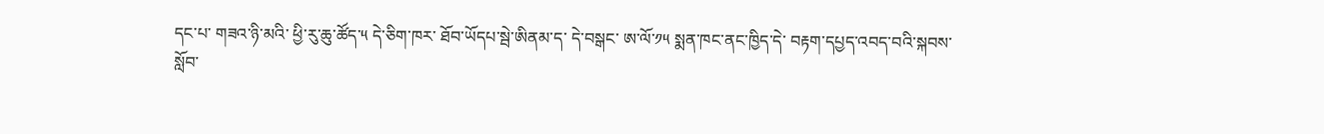དང་པ་ གཟའ་ཉི་མའི་ ཕྱི་རུ་ཆུ་ཚོད་༥ དེ་ཅིག་ཁར་ ཐོབ་ཡོདཔ་སྦེ་ཨིནམ་ད་ དེ་བསྒང་ ཨ་ལོ་༡༥ སྨན་ཁང་ནང་ཁྱིད་དེ་ བརྟག་དཔྱད་འབད་བའི་སྐབས་ སློབ་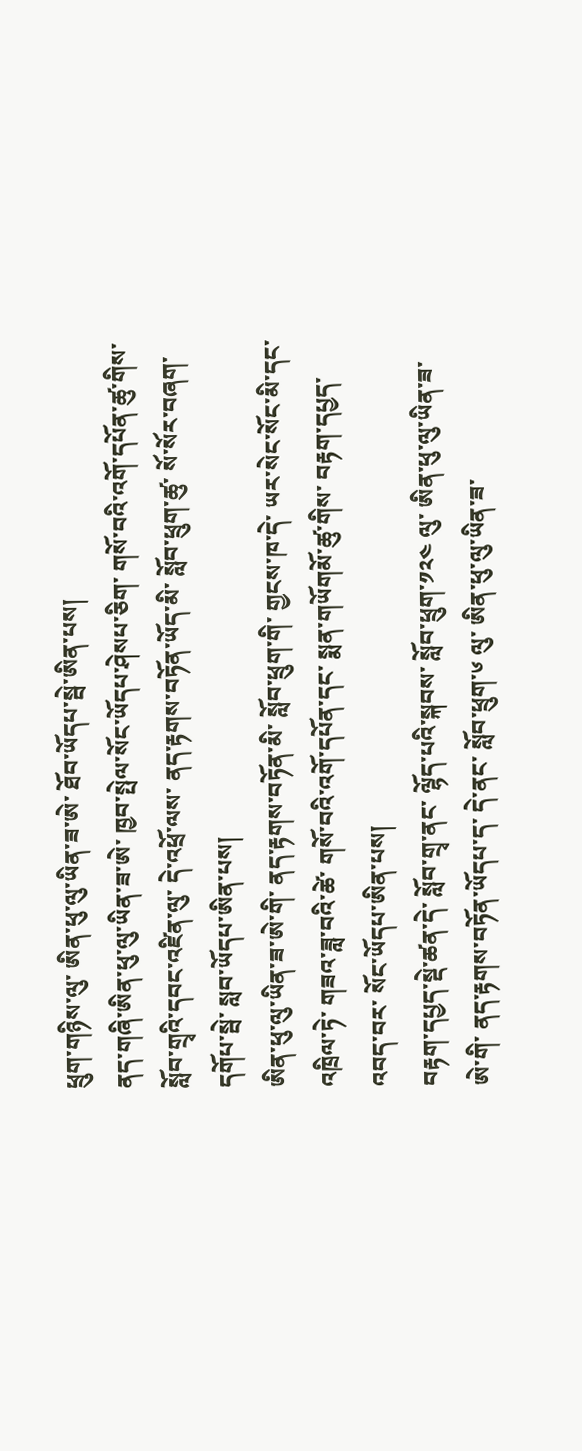ཕྲུག་གཉིས་ལུ་ ཨིན་ཕུ་ལུ་ཡིན་ཟ་ཨེ་ ཐོབ་ཡོདཔ་སྦེ་ཨིན་པས།
ནད་གཞི་ཨིན་ཕུ་ལུ་ཡིན་ཟ་ཨེ་ ཁྱབ་སྤེལ་སོང་ཡོདཔ་ཤེསཔ་ཅིག་ གསོ་བའི་འགོ་དཔོན་ཚུ་གིས་ སློབ་གྲྭའི་དབང་འཛིན་ལུ་ དེ་འཕྲོ་ལས་ ནད་རྟགས་བཏོན་ཡོད་མི་ སློབ་ཕྲུག་ཚུ་ སོ་སོར་བཞག་དགོཔ་སྦེ་ སླབ་ཡོདཔ་ཨིན་པས།
ཨིན་ཕུ་ལུ་ཡིན་ཟ་ཨེ་གི་ ནད་རྟགས་བཏོན་མི་ སློབ་ཕྲུག་གི་ གྱངས་ཁ་དེ་ ཡར་སེང་སོང་མི་དང་འཁྲིལ་ཏེ་ གཟའ་ཟླ་བའི་ཚེ་ གསོ་བའི་འགོ་དཔོན་དང་ སྨན་གཡོགམོ་ཚུ་གིས་ བརྟག་དཔྱད་འབད་བར་ སོང་ཡོདཔ་ཨིན་པས།
བརྟག་དཔྱད་སྡེ་ཚན་དེ་ སློབ་གྲྭ་ནང་ ལྷོད་པའི་སྐབས་ སློབ་ཕྲུག་༡༢༤ ལུ་ ཨིན་ཕུ་ལུ་ཡིན་ཟ་ཨེ་གི་ ནད་རྟགས་བཏོན་ཡོདཔ་ད་ དེ་ནང་ སློབ་ཕྲུག་༦ ལུ་ ཨིན་ཕུ་ལུ་ཡིན་ཟ་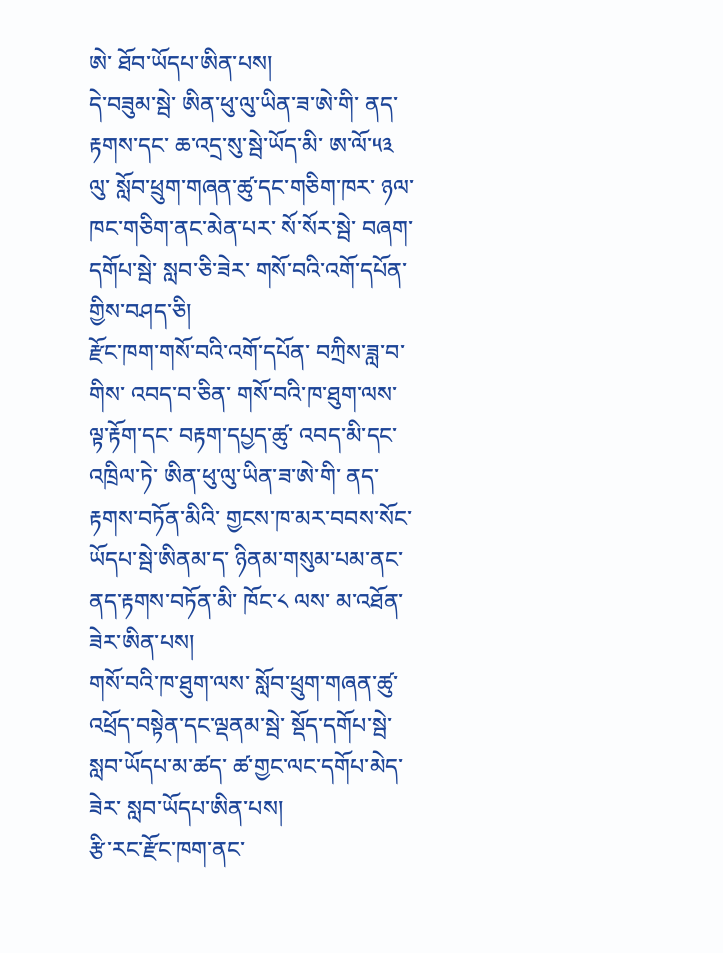ཨེ་ ཐོབ་ཡོདཔ་ཨིན་པས།
དེ་བཟུམ་སྦེ་ ཨིན་ཕུ་ལུ་ཡིན་ཟ་ཨེ་གི་ ནད་རྟགས་དང་ ཆ་འདྲ་སུ་སྦེ་ཡོད་མི་ ཨ་ལོ་༥༣ ལུ་ སློབ་ཕྲུག་གཞན་ཚུ་དང་གཅིག་ཁར་ ཉལ་ཁང་གཅིག་ནང་མེན་པར་ སོ་སོར་སྦེ་ བཞག་དགོཔ་སྦེ་ སླབ་ཅི་ཟེར་ གསོ་བའི་འགོ་དཔོན་གྱིས་བཤད་ཅི།
རྫོང་ཁག་གསོ་བའི་འགོ་དཔོན་ བཀྲིས་ཟླ་བ་གིས་ འབད་བ་ཅིན་ གསོ་བའི་ཁ་ཐུག་ལས་ ལྟ་རྟོག་དང་ བརྟག་དཔྱད་ཚུ་ འབད་མི་དང་འཁྲིལ་ཏེ་ ཨིན་ཕུ་ལུ་ཡིན་ཟ་ཨེ་གི་ ནད་རྟགས་བཏོན་མིའི་ གྱངས་ཁ་མར་བབས་སོང་ཡོདཔ་སྦེ་ཨིནམ་ད་ ཉིནམ་གསུམ་པམ་ནང་ ནད་རྟགས་བཏོན་མི་ ཁོང་༨ ལས་ མ་འཐོན་ཟེར་ཨིན་པས།
གསོ་བའི་ཁ་ཐུག་ལས་ སློབ་ཕྲུག་གཞན་ཚུ་ འཕྲོད་བསྟེན་དང་ལྡནམ་སྦེ་ སྡོད་དགོཔ་སྦེ་ སླབ་ཡོདཔ་མ་ཚད་ ཚ་གྱང་ལང་དགོཔ་མེད་ཟེར་ སླབ་ཡོདཔ་ཨིན་པས།
རྩི་རང་རྫོང་ཁག་ནང་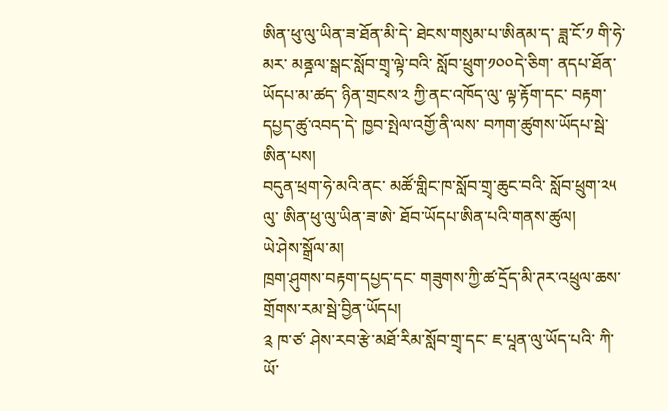ཨིན་ཕུ་ལུ་ཡིན་ཟ་ཐོན་མི་དེ་ ཐེངས་གསུམ་པ་ཨིནམ་ད་ ཟླ་ངོ་༡ གི་ཧེ་མར་ མནྜལ་སྒང་སློབ་གྲྭ་ལྟེ་བའི་ སློབ་ཕྲུག་༡༠༠དེ་ཅིག་ ནདཔ་ཐོན་ཡོདཔ་མ་ཚད་ ཉིན་གྲངས་༢ ཀྱི་ནང་འཁོད་ལུ་ ལྟ་རྟོག་དང་ བརྟག་དཔྱད་ཚུ་འབད་དེ་ ཁྱབ་སྤེལ་འགྱོ་ནི་ལས་ བཀག་ཚུགས་ཡོདཔ་སྦེ་ཨིན་པས།
བདུན་ཕྲག་ཧེ་མའི་ནང་ མཚོ་གླིང་ཁ་སློབ་གྲྭ་ཆུང་བའི་ སློབ་ཕྲུག་༢༥ ལུ་ ཨིན་ཕུ་ལུ་ཡིན་ཟ་ཨེ་ ཐོབ་ཡོདཔ་ཨིན་པའི་གནས་ཚུལ།
ཡེ་ཤེས་སྒྲོལ་མ།
ཁྲག་ཤུགས་བརྟག་དཔྱད་དང་ གཟུགས་ཀྱི་ཚ་དྲོད་མི་ཊར་འཕྲུལ་ཆས་ གྲོགས་རམ་སྦེ་བྱིན་ཡོདཔ།
༉ ཁ་ཙ་ ཤེས་རབ་རྩེ་མཐོ་རིམ་སློབ་གྲྭ་དང་ ཇ་པཱན་ལུ་ཡོད་པའི་ ཀི་ཡོ་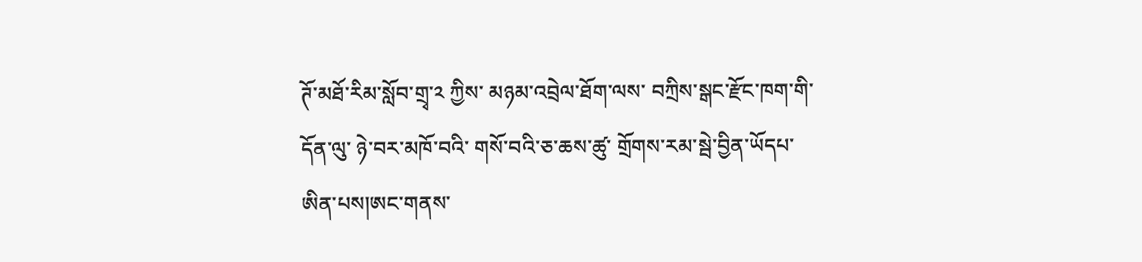ཊོ་མཐོ་རིམ་སློབ་གྲྭ་༢ ཀྱིས་ མཉམ་འབྲེལ་ཐོག་ལས་ བཀྲིས་སྒང་རྫོང་ཁག་གི་དོན་ལུ་ ཉེ་བར་མཁོ་བའི་ གསོ་བའི་ཅ་ཆས་ཚུ་ གྲོགས་རམ་སྦེ་བྱིན་ཡོདཔ་ཨིན་པས།ཨང་གནས་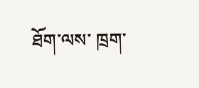ཐོག་ལས་ ཁྲག་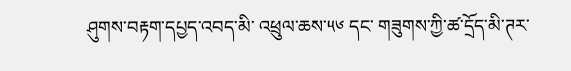ཤུགས་བརྟག་དཔྱད་འབད་མི་ འཕྲུལ་ཆས་༥༦ དང་ གཟུགས་ཀྱི་ཚ་དྲོད་མི་ཊར་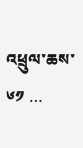འཕྲུལ་ཆས་༦༡ …